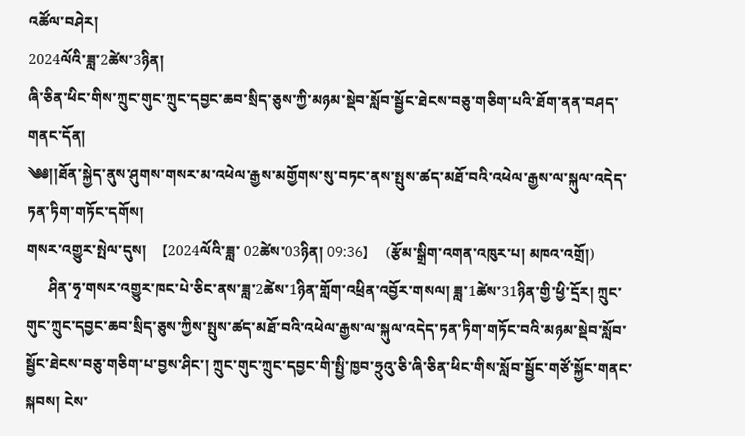འཚོལ་བཤེར།
2024ལོའི་ཟླ་2ཚེས་3ཉིན།
ཞི་ཅིན་ཕིང་གིས་ཀྲུང་གུང་ཀྲུང་དབྱང་ཆབ་སྲིད་ཅུས་ཀྱི་མཉམ་སྡེབ་སློབ་སྦྱོང་ཐེངས་བཅུ་གཅིག་པའི་ཐོག་ནན་བཤད་གནང་དོན།
༄༅།།ཐོན་སྐྱེད་ནུས་ཤུགས་གསར་མ་འཕེལ་རྒྱས་མགྱོགས་སུ་བཏང་ནས་སྤུས་ཚད་མཐོ་བའི་འཕེལ་རྒྱས་ལ་སྐུལ་འདེད་ཏན་ཏིག་གཏོང་དགོས།
གསར་འགྱུར་སྤེལ་དུས།  【2024ལོའི་ཟླ་ 02ཚེས་03ཉིན། 09:36】   (རྩོམ་སྒྲིག་འགན་འཁུར་པ། མཁའ་འགྲོ།)
      ཤིན་ཧྭ་གསར་འགྱུར་ཁང་པེ་ཅིང་ནས་ཟླ་2ཚེས་1ཉིན་གློག་འཕྲིན་འབྱོར་གསལ། ཟླ་1ཚེས་31ཉིན་གྱི་ཕྱི་དྲོར། ཀྲུང་གུང་ཀྲུང་དབྱང་ཆབ་སྲིད་ཅུས་ཀྱིས་སྤུས་ཚད་མཐོ་བའི་འཕེལ་རྒྱས་ལ་སྐུལ་འདེད་ཏན་ཏིག་གཏོང་བའི་མཉམ་སྡེབ་སློབ་སྦྱོང་ཐེངས་བཅུ་གཅིག་པ་བྱས་ཤིང་། ཀྲུང་གུང་ཀྲུང་དབྱང་གི་སྤྱི་ཁྱབ་ཧྲུའུ་ཅི་ཞི་ཅིན་ཕིང་གིས་སློབ་སྦྱོང་གཙོ་སྐྱོང་གནང་སྐབས། ངེས་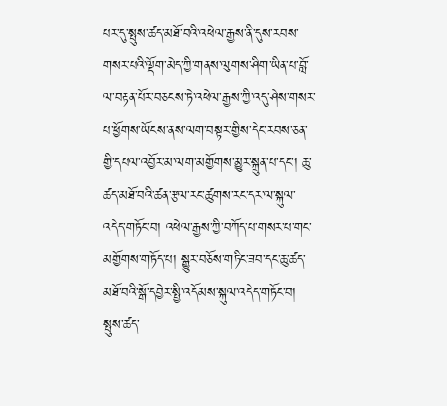པར་དུ་སྤུས་ཚད་མཐོ་བའི་འཕེལ་རྒྱས་ནི་དུས་རབས་གསར་པའི་ལྡོག་མེད་ཀྱི་གནས་ལུགས་ཤིག་ཡིན་པ་བློ་ལ་བརྟན་པོར་བཅངས་ཏེ་འཕེལ་རྒྱས་ཀྱི་འདུ་ཤེས་གསར་པ་ཕྱོགས་ཡོངས་ནས་ལག་བསྟར་གྱིས་དེང་རབས་ཅན་གྱི་དཔལ་འབྱོར་མ་ལག་མགྱོགས་མྱུར་སྐྲུན་པ་དང་། ཆུ་ཚད་མཐོ་བའི་ཚན་རྩལ་རང་ཚུགས་རང་དར་ལ་སྐུལ་འདེད་གཏོང་བ། འཕེལ་རྒྱས་ཀྱི་བཀོད་པ་གསར་པ་གང་མགྱོགས་གཏོད་པ། སྒྱུར་བཅོས་གཏིང་ཟབ་དང་ཆུ་ཚད་མཐོ་བའི་སྒོ་དབྱེར་སྤྱི་འདོམས་སྐུལ་འདེད་གཏོང་བ། སྤུས་ཚད་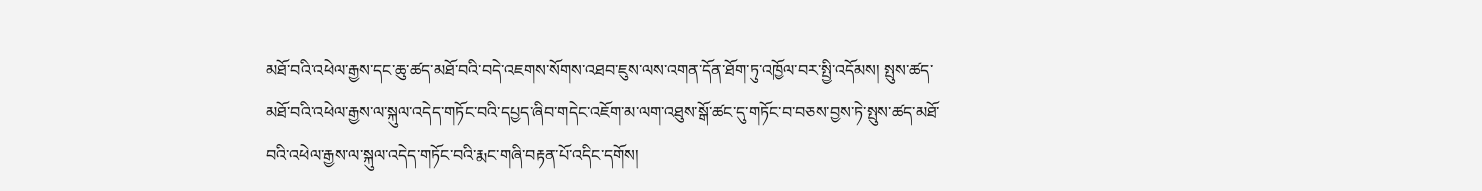མཐོ་བའི་འཕེལ་རྒྱས་དང་ཆུ་ཚད་མཐོ་བའི་བདེ་འཇགས་སོགས་འཐབ་ཇུས་ལས་འགན་དོན་ཐོག་ཏུ་འཁྱོལ་བར་སྤྱི་འདོམས། སྤུས་ཚད་མཐོ་བའི་འཕེལ་རྒྱས་ལ་སྐུལ་འདེད་གཏོང་བའི་དཔྱད་ཞིབ་གདེང་འཇོག་མ་ལག་འཐུས་སྒོ་ཚང་དུ་གཏོང་བ་བཅས་བྱས་ཏེ་སྤུས་ཚད་མཐོ་བའི་འཕེལ་རྒྱས་ལ་སྐུལ་འདེད་གཏོང་བའི་རྨང་གཞི་བརྟན་པོ་འདིང་དགོས།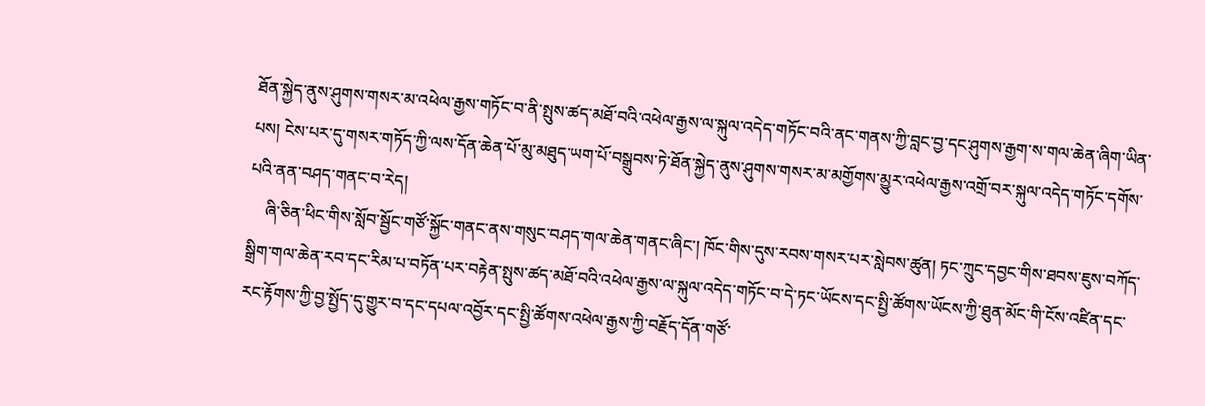ཐོན་སྐྱེད་ནུས་ཤུགས་གསར་མ་འཕེལ་རྒྱས་གཏོང་བ་ནི་སྤུས་ཚད་མཐོ་བའི་འཕེལ་རྒྱས་ལ་སྐུལ་འདེད་གཏོང་བའི་ནང་གནས་ཀྱི་བླང་བྱ་དང་ཤུགས་རྒྱག་ས་གལ་ཆེན་ཞིག་ཡིན་པས། ངེས་པར་དུ་གསར་གཏོད་ཀྱི་ལས་དོན་ཆེན་པོ་མུ་མཐུད་ཡག་པོ་བསྒྲུབས་ཏེ་ཐོན་སྐྱེད་ནུས་ཤུགས་གསར་མ་མགྱོགས་མྱུར་འཕེལ་རྒྱས་འགྲོ་བར་སྐུལ་འདེད་གཏོང་དགོས་པའི་ནན་བཤད་གནང་བ་རེད།
    ཞི་ཅིན་ཕིང་གིས་སློབ་སྦྱོང་གཙོ་སྐྱོང་གནང་ནས་གསུང་བཤད་གལ་ཆེན་གནང་ཞིང་། ཁོང་གིས་དུས་རབས་གསར་པར་སླེབས་ཚུན། ཏང་ཀྲུང་དབྱང་གིས་ཐབས་ཇུས་བཀོད་སྒྲིག་གལ་ཆེན་རབ་དང་རིམ་པ་བཏོན་པར་བརྟེན་སྤུས་ཚད་མཐོ་བའི་འཕེལ་རྒྱས་ལ་སྐུལ་འདེད་གཏོང་བ་དེ་ཏང་ཡོངས་དང་སྤྱི་ཚོགས་ཡོངས་ཀྱི་ཐུན་མོང་གི་ངོས་འཛིན་དང་རང་རྟོགས་ཀྱི་བྱ་སྤྱོད་དུ་གྱུར་བ་དང་དཔལ་འབྱོར་དང་སྤྱི་ཚོགས་འཕེལ་རྒྱས་ཀྱི་བརྗོད་དོན་གཙོ་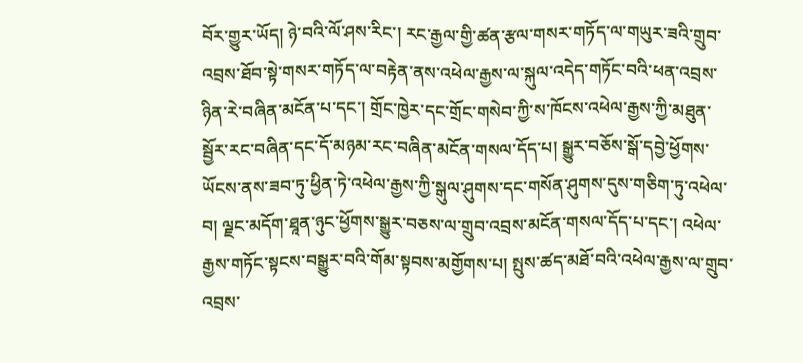བོར་གྱུར་ཡོད། ཉེ་བའི་ལོ་ཤས་རིང་། རང་རྒྱལ་གྱི་ཚན་རྩལ་གསར་གཏོད་ལ་གཡུར་ཟའི་གྲུབ་འབྲས་ཐོབ་སྟེ་གསར་གཏོད་ལ་བརྟེན་ནས་འཕེལ་རྒྱས་ལ་སྐུལ་འདེད་གཏོང་བའི་ཕན་འབྲས་ཉིན་རེ་བཞིན་མངོན་པ་དང་། གྲོང་ཁྱེར་དང་གྲོང་གསེབ་ཀྱི་ས་ཁོངས་འཕེལ་རྒྱས་ཀྱི་མཐུན་སྦྱོར་རང་བཞིན་དང་དོ་མཉམ་རང་བཞིན་མངོན་གསལ་དོད་པ། སྒྱུར་བཅོས་སྒོ་དབྱེ་ཕྱོགས་ཡོངས་ནས་ཟབ་ཏུ་ཕྱིན་ཏེ་འཕེལ་རྒྱས་ཀྱི་སྒུལ་ཤུགས་དང་གསོན་ཤུགས་དུས་གཅིག་ཏུ་འཕེལ་བ། ལྗང་མདོག་ཐཱན་ཉུང་ཕྱོགས་སྒྱུར་བཅས་ལ་གྲུབ་འབྲས་མངོན་གསལ་དོད་པ་དང་། འཕེལ་རྒྱས་གཏོང་སྟངས་བསྒྱུར་བའི་གོམ་སྟབས་མགྱོགས་པ། སྤུས་ཚད་མཐོ་བའི་འཕེལ་རྒྱས་ལ་གྲུབ་འབྲས་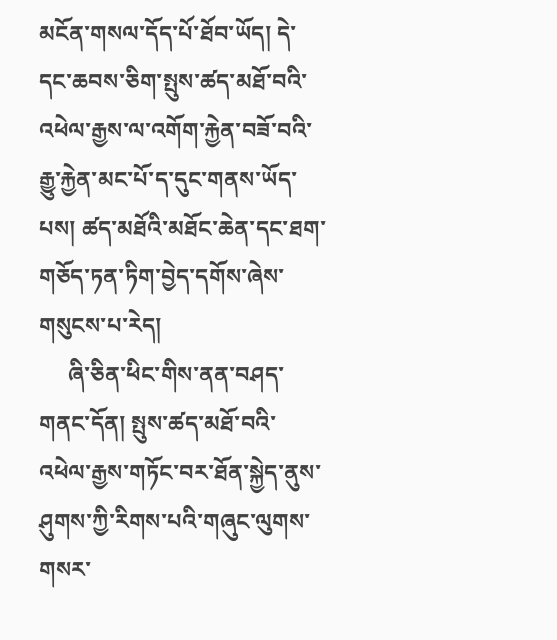མངོན་གསལ་དོད་པོ་ཐོབ་ཡོད། དེ་དང་ཆབས་ཅིག་སྤུས་ཚད་མཐོ་བའི་འཕེལ་རྒྱས་ལ་འགོག་རྐྱེན་བཟོ་བའི་རྒྱུ་རྐྱེན་མང་པོ་ད་དུང་གནས་ཡོད་པས། ཚད་མཐོའི་མཐོང་ཆེན་དང་ཐག་གཅོད་ཏན་ཏིག་བྱེད་དགོས་ཞེས་གསུངས་པ་རེད།
     ཞི་ཅིན་ཕིང་གིས་ནན་བཤད་གནང་དོན། སྤུས་ཚད་མཐོ་བའི་འཕེལ་རྒྱས་གཏོང་བར་ཐོན་སྐྱེད་ནུས་ཤུགས་ཀྱི་རིགས་པའི་གཞུང་ལུགས་གསར་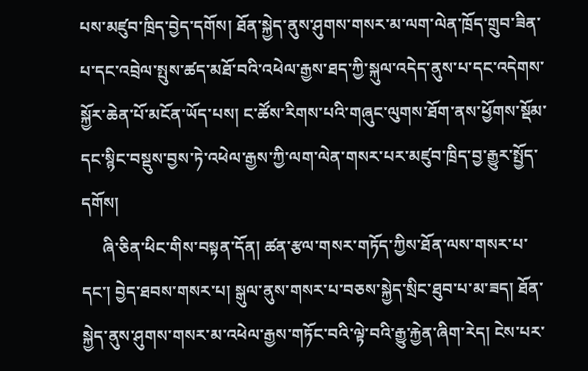པས་མཛུབ་ཁྲིད་བྱེད་དགོས། ཐོན་སྐྱེད་ནུས་ཤུགས་གསར་མ་ལག་ལེན་ཁྲོད་གྲུབ་ཟིན་པ་དང་འབྲེལ་སྤུས་ཚད་མཐོ་བའི་འཕེལ་རྒྱས་ཐད་ཀྱི་སྐུལ་འདེད་ནུས་པ་དང་འདེགས་སྐྱོར་ཆེན་པོ་མངོན་ཡོད་པས། ང་ཚོས་རིགས་པའི་གཞུང་ལུགས་ཐོག་ནས་ཕྱོགས་སྡོམ་དང་སྙིང་བསྡུས་བྱས་ཏེ་འཕེལ་རྒྱས་ཀྱི་ལག་ལེན་གསར་པར་མཛུབ་ཁྲིད་བྱ་རྒྱུར་སྤྱོད་དགོས།
     ཞི་ཅིན་ཕིང་གིས་བསྟན་དོན། ཚན་རྩལ་གསར་གཏོད་ཀྱིས་ཐོན་ལས་གསར་པ་དང་། བྱེད་ཐབས་གསར་པ། སྒུལ་ནུས་གསར་པ་བཅས་སྐྱེད་སྲིང་ཐུབ་པ་མ་ཟད། ཐོན་སྐྱེད་ནུས་ཤུགས་གསར་མ་འཕེལ་རྒྱས་གཏོང་བའི་ལྟེ་བའི་རྒྱུ་རྐྱེན་ཞིག་རེད། ངེས་པར་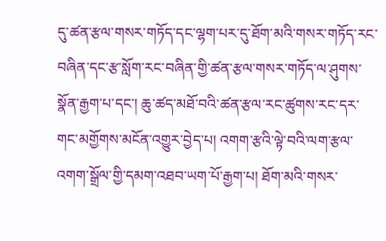དུ་ཚན་རྩལ་གསར་གཏོད་དང་ལྷག་པར་དུ་ཐོག་མའི་གསར་གཏོད་རང་བཞིན་དང་རྩ་སློག་རང་བཞིན་གྱི་ཚན་རྩལ་གསར་གཏོད་ལ་ཤུགས་སྣོན་རྒྱག་པ་དང་། ཆུ་ཚད་མཐོ་བའི་ཚན་རྩལ་རང་ཚུགས་རང་དར་གང་མགྱོགས་མངོན་འགྱུར་བྱེད་པ། འགག་རྩའི་ལྟེ་བའི་ལག་རྩལ་འགག་སྒྲོལ་གྱི་དམག་འཐབ་ཡག་པོ་རྒྱག་པ། ཐོག་མའི་གསར་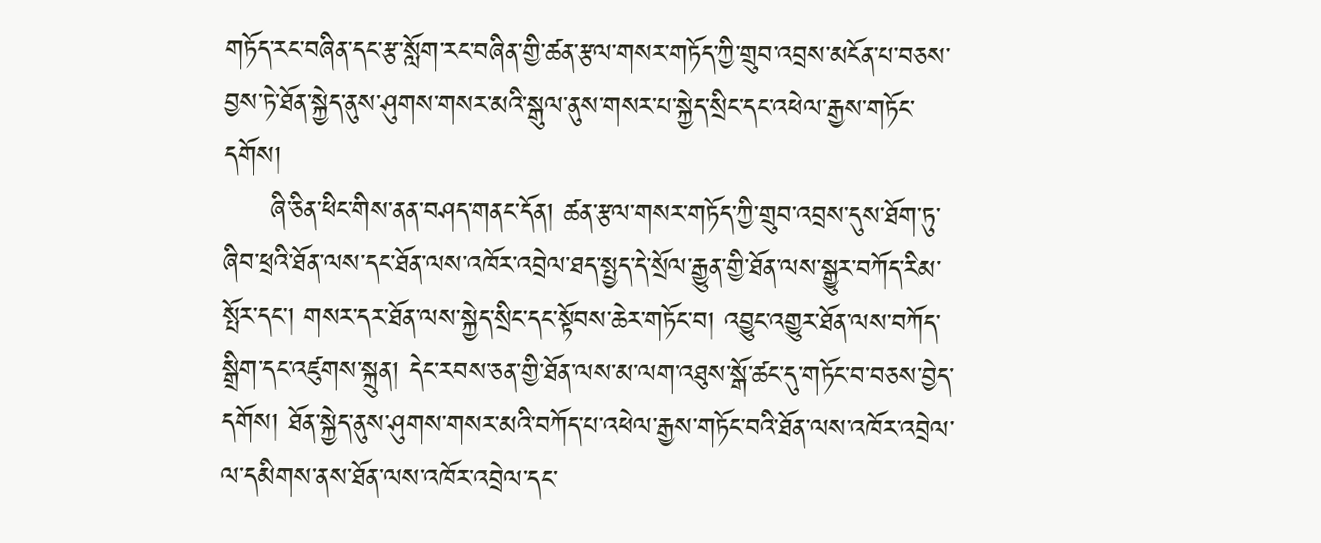གཏོད་རང་བཞིན་དང་རྩ་སློག་རང་བཞིན་གྱི་ཚན་རྩལ་གསར་གཏོད་ཀྱི་གྲུབ་འབྲས་མངོན་པ་བཅས་བྱས་ཏེ་ཐོན་སྐྱེད་ནུས་ཤུགས་གསར་མའི་སྒུལ་ནུས་གསར་པ་སྐྱེད་སྲིང་དང་འཕེལ་རྒྱས་གཏོང་དགོས།
     ཞི་ཅིན་ཕིང་གིས་ནན་བཤད་གནང་དོན། ཚན་རྩལ་གསར་གཏོད་ཀྱི་གྲུབ་འབྲས་དུས་ཐོག་ཏུ་ཞིབ་ཕྲའི་ཐོན་ལས་དང་ཐོན་ལས་འཁོར་འབྲེལ་ཐད་སྤྱད་དེ་སྲོལ་རྒྱུན་གྱི་ཐོན་ལས་སྒྱུར་བཀོད་རིམ་སྤོར་དང་། གསར་དར་ཐོན་ལས་སྐྱེད་སྲིང་དང་སྟོབས་ཆེར་གཏོང་བ། འབྱུང་འགྱུར་ཐོན་ལས་བཀོད་སྒྲིག་དང་འཛུགས་སྐྲུན། དེང་རབས་ཅན་གྱི་ཐོན་ལས་མ་ལག་འཐུས་སྒོ་ཚང་དུ་གཏོང་བ་བཅས་བྱེད་དགོས། ཐོན་སྐྱེད་ནུས་ཤུགས་གསར་མའི་བཀོད་པ་འཕེལ་རྒྱས་གཏོང་བའི་ཐོན་ལས་འཁོར་འབྲེལ་ལ་དམིགས་ནས་ཐོན་ལས་འཁོར་འབྲེལ་དང་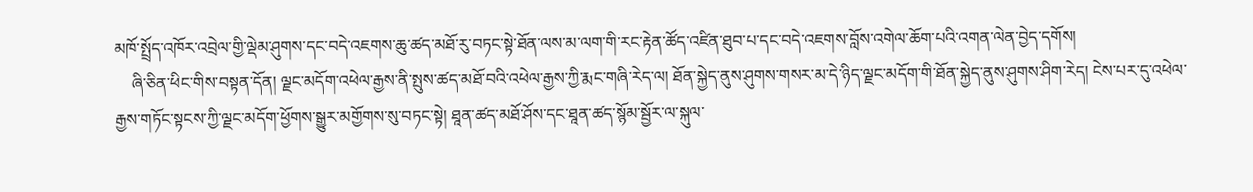མཁོ་སྤྲོད་འཁོར་འབྲེལ་གྱི་ལྡེམ་ཤུགས་དང་བདེ་འཇགས་ཆུ་ཚད་མཐོ་རུ་བཏང་སྟེ་ཐོན་ལས་མ་ལག་གི་རང་རྟེན་ཚོད་འཛིན་ཐུབ་པ་དང་བདེ་འཇགས་བློས་འགེལ་ཆོག་པའི་འགན་ལེན་བྱེད་དགོས།
    ཞི་ཅིན་ཕིང་གིས་བསྟན་དོན། ལྗང་མདོག་འཕེལ་རྒྱས་ནི་སྤུས་ཚད་མཐོ་བའི་འཕེལ་རྒྱས་ཀྱི་རྨང་གཞི་རེད་ལ། ཐོན་སྐྱེད་ནུས་ཤུགས་གསར་མ་དེ་ཉིད་ལྗང་མདོག་གི་ཐོན་སྐྱེད་ནུས་ཤུགས་ཤིག་རེད། ངེས་པར་དུ་འཕེལ་རྒྱས་གཏོང་སྟངས་ཀྱི་ལྗང་མདོག་ཕྱོགས་སྒྱུར་མགྱོགས་སུ་བཏང་སྟེ། ཐཱན་ཚད་མཐོ་ཤོས་དང་ཐཱན་ཚད་སྙོམ་སྦྱོར་ལ་སྐུལ་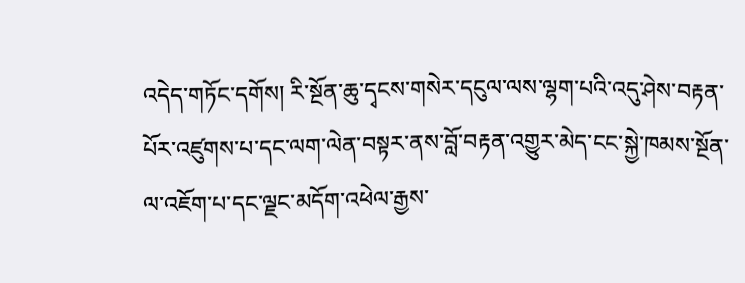འདེད་གཏོང་དགོས། རི་སྔོན་ཆུ་དྭངས་གསེར་དངུལ་ལས་ལྷག་པའི་འདུ་ཤེས་བརྟན་པོར་འཛུགས་པ་དང་ལག་ལེན་བསྟར་ནས་བློ་བརྟན་འགྱུར་མེད་ངང་སྐྱེ་ཁམས་སྔོན་ལ་འཇོག་པ་དང་ལྗང་མདོག་འཕེལ་རྒྱས་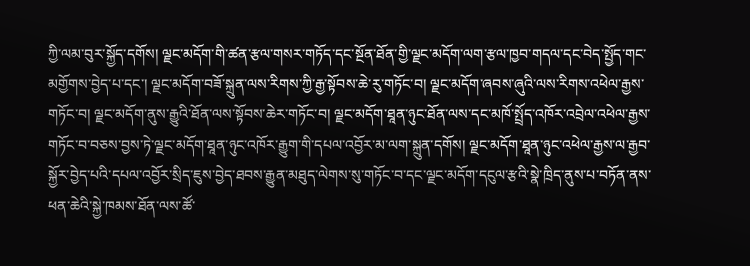ཀྱི་ལམ་བུར་སྐྱོད་དགོས། ལྗང་མདོག་གི་ཚན་རྩལ་གསར་གཏོད་དང་སྔོན་ཐོན་གྱི་ལྗང་མདོག་ལག་རྩལ་ཁྱབ་གདལ་དང་བེད་སྤྱོད་གང་མགྱོགས་བྱེད་པ་དང་། ལྗང་མདོག་བཟོ་སྐྲུན་ལས་རིགས་ཀྱི་རྒྱ་སྟོབས་ཆེ་རུ་གཏོང་བ། ལྗང་མདོག་ཞབས་ཞུའི་ལས་རིགས་འཕེལ་རྒྱས་གཏོང་བ། ལྗང་མདོག་ནུས་རྒྱུའི་ཐོན་ལས་སྟོབས་ཆེར་གཏོང་བ། ལྗང་མདོག་ཐཱན་ཉུང་ཐོན་ལས་དང་མཁོ་སྤྲོད་འཁོར་འབྲེལ་འཕེལ་རྒྱས་གཏོང་བ་བཅས་བྱས་ཏེ་ལྗང་མདོག་ཐཱན་ཉུང་འཁོར་རྒྱུག་གི་དཔལ་འབྱོར་མ་ལག་སྐྲུན་དགོས། ལྗང་མདོག་ཐཱན་ཉུང་འཕེལ་རྒྱས་ལ་རྒྱབ་སྐྱོར་བྱེད་པའི་དཔལ་འབྱོར་སྲིད་ཇུས་བྱེད་ཐབས་རྒྱུན་མཐུད་ལེགས་སུ་གཏོང་བ་དང་ལྗང་མདོག་དངུལ་རྩའི་སྣེ་ཁྲིད་ནུས་པ་བཏོན་ནས་ཕན་ཆེའི་སྐྱེ་ཁམས་ཐོན་ལས་ཚོ་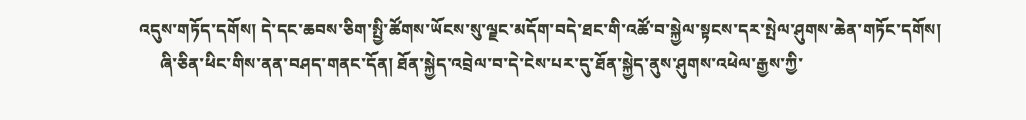འདུས་གཏོད་དགོས། དེ་དང་ཆབས་ཅིག་སྤྱི་ཚོགས་ཡོངས་སུ་ལྗང་མདོག་བདེ་ཐང་གི་འཚོ་བ་སྐྱེལ་སྟངས་དར་སྤེལ་ཤུགས་ཆེན་གཏོང་དགོས།
     ཞི་ཅིན་ཕིང་གིས་ནན་བཤད་གནང་དོན། ཐོན་སྐྱེད་འབྲེལ་བ་དེ་ངེས་པར་དུ་ཐོན་སྐྱེད་ནུས་ཤུགས་འཕེལ་རྒྱས་ཀྱི་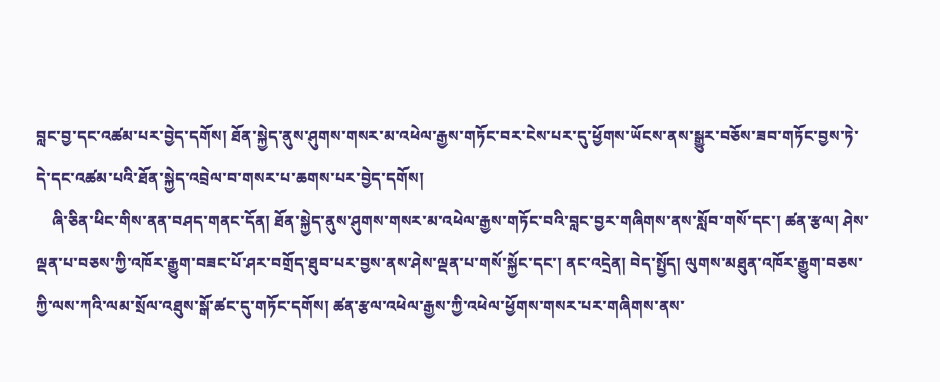བླང་བྱ་དང་འཚམ་པར་བྱེད་དགོས། ཐོན་སྐྱེད་ནུས་ཤུགས་གསར་མ་འཕེལ་རྒྱས་གཏོང་བར་ངེས་པར་དུ་ཕྱོགས་ཡོངས་ནས་སྒྱུར་བཅོས་ཟབ་གཏོང་བྱས་ཏེ་དེ་དང་འཚམ་པའི་ཐོན་སྐྱེད་འབྲེལ་བ་གསར་པ་ཆགས་པར་བྱེད་དགོས།
    ཞི་ཅིན་ཕིང་གིས་ནན་བཤད་གནང་དོན། ཐོན་སྐྱེད་ནུས་ཤུགས་གསར་མ་འཕེལ་རྒྱས་གཏོང་བའི་བླང་བྱར་གཞིགས་ནས་སློབ་གསོ་དང་། ཚན་རྩལ། ཤེས་ལྡན་པ་བཅས་ཀྱི་འཁོར་རྒྱུག་བཟང་པོ་ཤར་བགྲོད་ཐུབ་པར་བྱས་ནས་ཤེས་ལྡན་པ་གསོ་སྐྱོང་དང་། ནང་འདྲེན། བེད་སྤྱོད། ལུགས་མཐུན་འཁོར་རྒྱུག་བཅས་ཀྱི་ལས་ཀའི་ལམ་སྲོལ་འཐུས་སྒོ་ཚང་དུ་གཏོང་དགོས། ཚན་རྩལ་འཕེལ་རྒྱས་ཀྱི་འཕེལ་ཕྱོགས་གསར་པར་གཞིགས་ནས་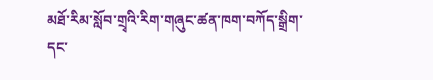མཐོ་རིམ་སློབ་གྲྭའི་རིག་གཞུང་ཚན་ཁག་བཀོད་སྒྲིག་དང་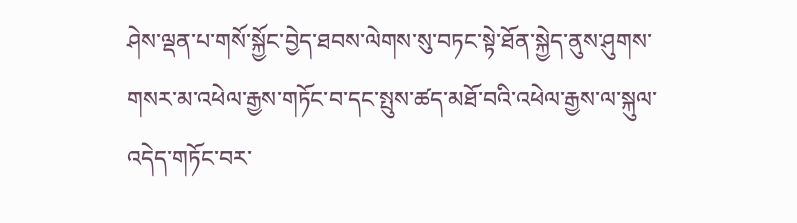ཤེས་ལྡན་པ་གསོ་སྐྱོང་བྱེད་ཐབས་ལེགས་སུ་བཏང་སྟེ་ཐོན་སྐྱེད་ནུས་ཤུགས་གསར་མ་འཕེལ་རྒྱས་གཏོང་བ་དང་སྤུས་ཚད་མཐོ་བའི་འཕེལ་རྒྱས་ལ་སྐུལ་འདེད་གཏོང་བར་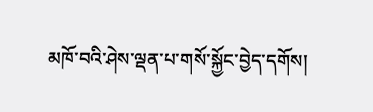མཁོ་བའི་ཤེས་ལྡན་པ་གསོ་སྐྱོང་བྱེད་དགོས།